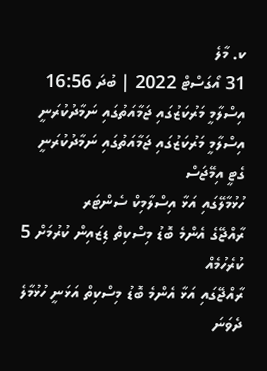ކ. މާލެ
31 އޯގަސްޓް 2022 | ބުދަ 16:56
އިސްލާމީ މަރުކަޒުގައި ޖަމާއަތުގައި ނަމާދުކުރަނީ
އިސްލާމީ މަރުކަޒުގައި ޖަމާއަތުގައި ނަމާދުކުރަނީ
ގެޓީ އިމޭޖަސް
ހުޅުމާލޭގައި އަޅާ އިސްލާމިކް ސެންޓަރ
ރާއްޖޭގެ އެންމެ ބޮޑު މިސްކިތް ޑިޒައިން ކުރުމަށް 5 ކުރެހުމެއް
ރާއްޖޭގައި އަޅާ އެންމެ ބޮޑު މިސްކިތް އަޅަނީ ހުޅުމާލެ ދެވަނަ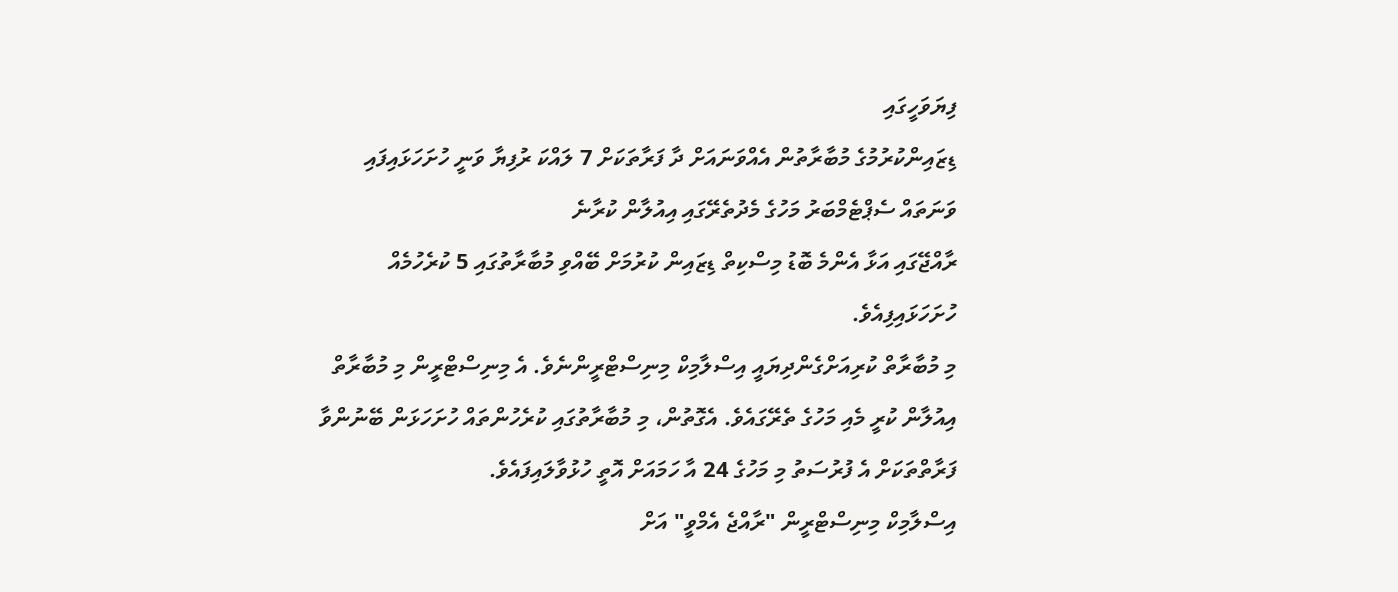ފިޔަވަހީގައި
ޑިޒައިންކުރުމުގެ މުބާރާތުން އެއްވަނައަށް ދާ ފަރާތަކަށް 7 ލައްކަ ރުފިޔާ ވަނީ ހުށަހަޅައިފައި
ވަނަތައް ސެޕްޓެމްބަރު މަހުގެ މެދުތެރޭގައި އިއުލާން ކުރާނެ
ރާއްޖޭގައި އަޅާ އެންމެ ބޮޑު މިސްކިތް ޑިޒައިން ކުރުމަށް ބޭއްވި މުބާރާތުގައި 5 ކުރެހުމެއް ހުށަހަޅައިފިއެވެ.
މި މުބާރާތް ކުރިއަށްގެންދިޔައީ އިސްލާމިކް މިނިސްޓްރީންނެވެ. އެ މިނިސްޓްރީން މި މުބާރާތް އިއުލާން ކުރީ މެއި މަހުގެ ތެރޭގައެވެ. އެގޮތުން، މި މުބާރާތުގައި ކުރެހުންތައް ހުށަހަޅަން ބޭނުންވާ ފަރާތްތަކަށް އެ ފުރުސަތު މި މަހުގެ 24 އާ ހަމައަށް އޮތީ ހުޅުވާލައިފައެވެ.
އިސްލާމިކް މިނިސްޓްރީން "ރާއްޖެ އެމްވީ" އަށް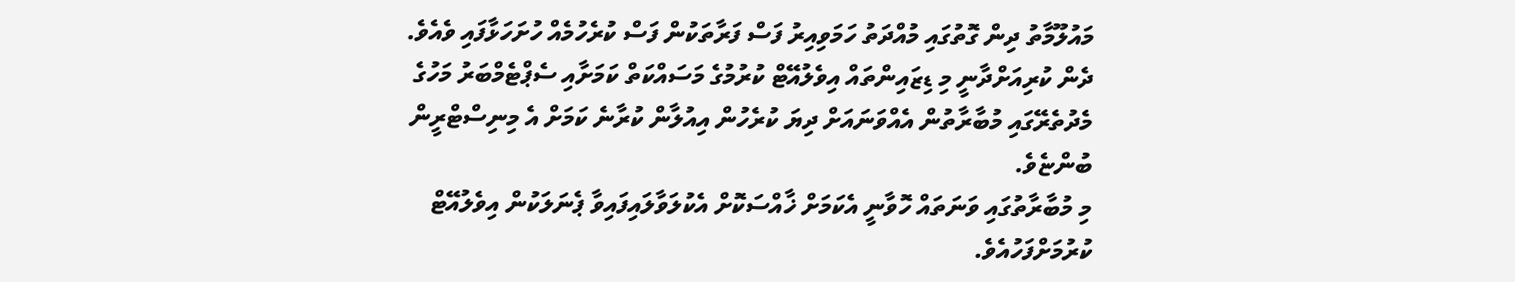މައުލޫމާތު ދިން ގޮތުގައި މުއްދަތު ހަމަވިއިރު ފަސް ފަރާތަކުން ފަސް ކުރެހުމެއް ހުށަހަޅާފައި ވެއެވެ. ދެން ކުރިއަށްދާނީ މި ޑިޒައިންތައް އިވެލުއޭޓް ކުރުމުގެ މަސައްކަތް ކަމަށާއި ސެޕްޓެމްބަރު މަހުގެ މެދުތެރޭގައި މުބާރާތުން އެއްވަނައަށް ދިޔަ ކުރެހުން އިއުލާން ކުރާނެ ކަމަށް އެ މިނިސްޓްރީން ބުންޏެވެ.
މި މުބާރާތުގައި ވަނަތައް ހޮވާނީ އެކަމަށް ޚާއްސަކޮށް އެކުލަވާލައިފައިވާ ޕެނަލަކުން އިވެލުއޭޓް ކުރުމަށްފަހުއެވެ.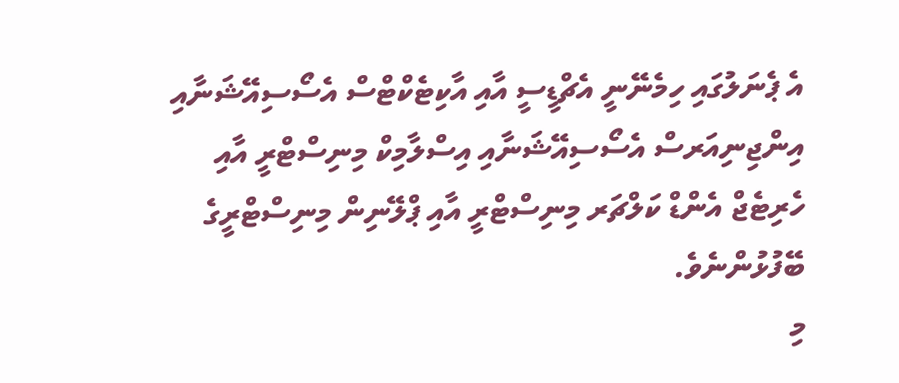އެ ޕެނަލުގައި ހިމެނޭނީ އެޗްޑީސީ އާއި އާކިޓެކްޓްސް އެސޯސިއޭޝަނާއި އިންޖިނިއަރސް އެސޯސިއޭޝަނާއި އިސްލާމިކް މިނިސްޓްރީ އާއި ހެރިޓެޖް އެންޑް ކަލްޗަރ މިނިސްޓްރީ އާއި ޕްލޭނިން މިނިސްޓްރީގެ ބޭފުޅުންނެވެ.
މި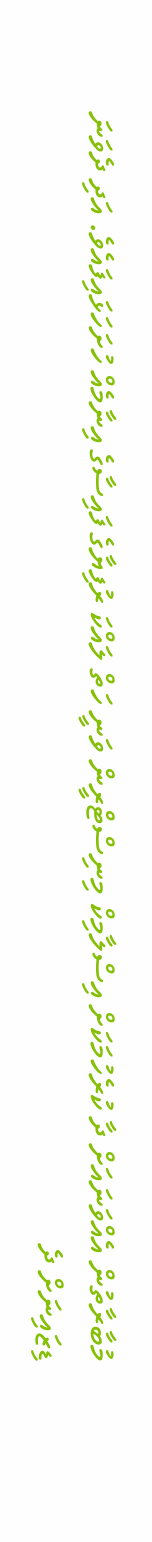މުބާރާތުން އެއްވަނައަށް ދާ ކުރެހުމަކަށް އިސްލާމިކް މިނިސްޓްރީން ވަނީ ހަތް ލައްކަ ރުފިޔާގެ ފައިސާގެ އިނާމެއް ހުށަހަޅައިފައެވެ. އަދި ދެވަނަ ޑިޒައިނަށް ދެ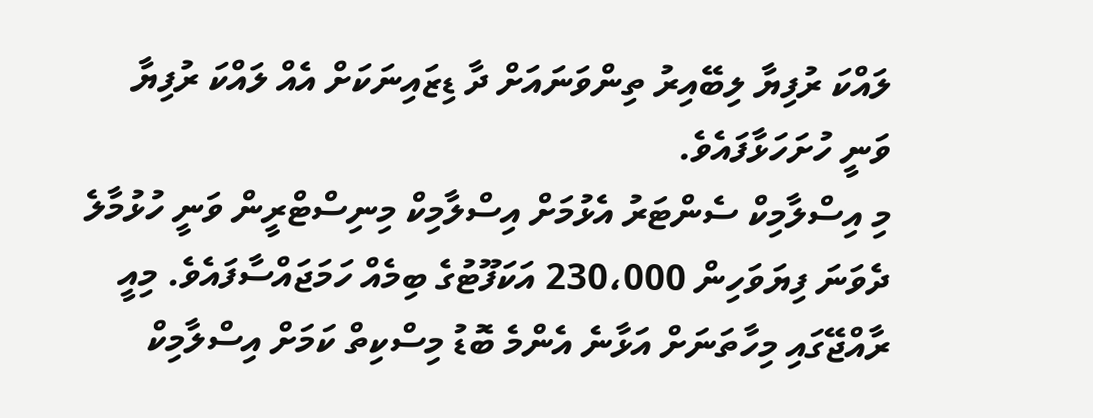ލައްކަ ރުފިޔާ ލިބޭއިރު ތިންވަނައަށް ދާ ޑިޒައިނަކަށް އެއް ލައްކަ ރުފިޔާ ވަނީ ހުށަހަޅާފައެވެ.
މި އިސްލާމިކް ސެންޓަރު އެޅުމަށް އިސްލާމިކް މިނިސްޓްރީން ވަނީ ހުޅުމާލެ ދެވަނަ ފިޔަވަހިން 230،000 އަކަފޫޓުގެ ބިމެއް ހަމަޖައްސާފައެވެ. މިއީ ރާއްޖޭގައި މިހާތަނަށް އަޅާނެ އެންމެ ބޮޑު މިސްކިތް ކަމަށް އިސްލާމިކް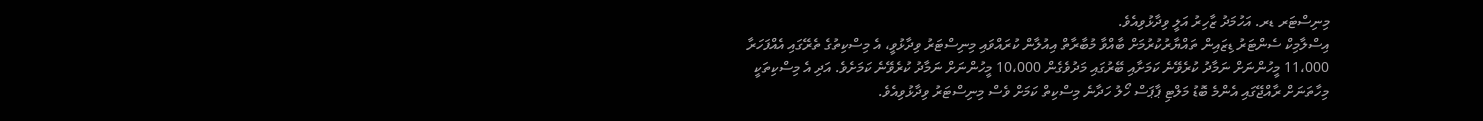މިނިސްޓަރ ޑރ. އަހުމަދު ޒާހިރު އަލީ ވިދާޅުވިއެވެ.
އިސްލާމިކް ސެންޓަރު ޑިޒައިން ތައްޔާރުކުރުމަށް ބާއްވާ މުބާރާތް އިއުލާން ކުރައްވައި މިނިސްޓަރު ވިދާޅުވީ، އެ މިސްކިތުގެ ތެރޭގައި އެއްފަހަރާ 11،000 މީހުންނަށް ނަމާދު ކުރެވޭނެ ކަމަށާއި ބޭރުގައި މަދުވެގެން 10،000 މީހުންނަށް ނަމާދު ކުރެވޭނެ ކަމަށެވެ. އަދި އެ މިސްކިތަކީ މިހާތަނަށް ރާއްޖޭގައި އެންމެ ބޮޑު މަލްޓި ޕާޕަސް ހޯލު ހަދާނެ މިސްކިތް ކަމަށް ވެސް މިނިސްޓަރު ވިދާޅުވިއެވެ.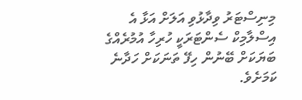މިނިސްޓަރު ވިދާޅުވި އަލަށް އަޅާ އެ އިސްލާމިކް ސެންޓަރަކީ ހުރިހާ އުމުރެއްގެ ބަޔަކަށް ބޭނުން ހިފޭ ތަނަކަށް ހަދާނެ ކަމަށެވެ.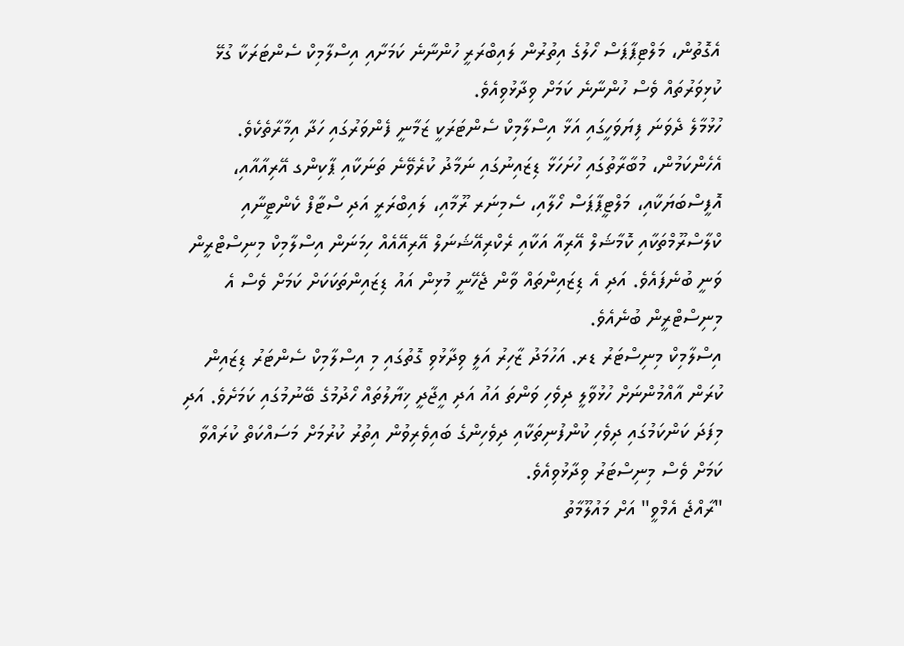އެގޮތުން، މަލްޓިޕާޕަސް ހޯލުގެ އިތުރުން ލައިބްރަރީ ހުންނާނެ ކަމަށާއި އިސްލާމިކް ސެންޓަރަކާ ގުޅޭ ކުޅިވަރުތައް ވެސް ހުންނާނެ ކަމަށް ވިދާޅުވިއެވެ.
ހުޅުމާލެ ދެވަނަ ފިޔަވަހީގައި އަޅާ އިސްލާމިކް ސެންޓަރަކީ ޒަމާނީ ފެންވަރުގައި ހަދާ އިމާރާތެކެވެ. އެހެންކަމުން، މުބާރާތުގައި ހުށަހަޅާ ޑިޒައިނުގައި ނަމާދު ކުރެވޭނެ ތަނަކާއި ޕާކިންގ އޭރިއާއާއި، އޮފީސްބަޔަކާއި، މަލްޓީޕާޕަސް ހޯލާއި، ސެމިނަރ ރޫމާއި، ލައިބްރަރީ އަދި ސްޓާފް ކެންޓީނާއި ކްލާސްރޫމްތަކާއި ކޮމާޝަލް އޭރިއާ އަކާއި ރެކްރިއޭޝަނަލް އޭރިއޭއެއް ހިމަނަން އިސްލާމިކް މިނިސްޓްރީން ވަނީ ބުނެފައެވެ. އަދި އެ ޑިޒައިންތައް ވާން ޖެހޭނީ މުޅިން އައު ޑިޒައިންތަކަކަށް ކަމަށް ވެސް އެ މިނިސްޓްރީން ބުނެއެވެ.
އިސްލާމިކް މިނިސްޓަރު ޑރ. އަހުމަދު ޒާހިރު އަލީ ވިދާޅުވި ގޮތުގައި މި އިސްލާމިކް ސެންޓަރު ޑިޒައިން ކުރަން އާއްމުންނަށް ހުޅުވާލީ ދިވެހި ވަންތަ އައު އަދި އީޖާދީ ޚިޔާލުތައް ހޯދުމުގެ ބޭނުމުގައި ކަމަށެވެ. އަދި މިފަދަ ކަންކަމުގައި ދިވެހި ކުންފުނިތަކާއި ދިވެހިންގެ ބައިވެރިވުން އިތުރު ކުރުމަށް މަސައްކަތް ކުރައްވާ ކަމަށް ވެސް މިނިސްޓަރު ވިދާޅުވިއެވެ.
"ރާއްޖެ އެމްވީ" އަށް މައުލޫމާތު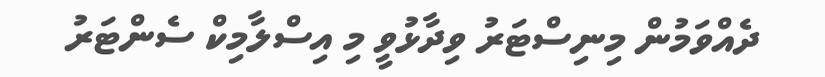ދެއްވަމުން މިނިސްޓަރު ވިދާޅުވީ މި އިސްލާމިކް ސެންޓަރު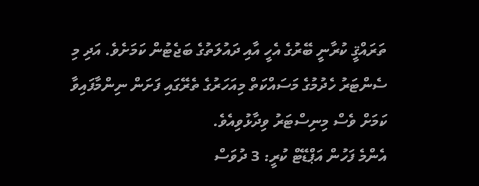ތަރައްޤީ ކުރާނީ ބޭރުގެ އެހީ އާއި ދައުލަތުގެ ބަޖެޓުން ކަމަށެވެ. އަދި މި ސެންޓަރު ހެދުމުގެ މަސައްކަތް މިއަހަރުގެ ތެރޭގައި ފަށަން ނިންމާފައިވާ ކަމަށް ވެސް މިނިސްޓަރު ވިދާޅުވިއެވެ.
އެންމެ ފަހުން އަޕްޑޭޓް ކުރީ: 3 ދުވަސް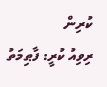ކުރިން
ރިވިއު ކުރީ: ފާޠިމަތު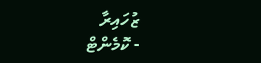ޒުހައިރާ
- ކޮމެންޓް